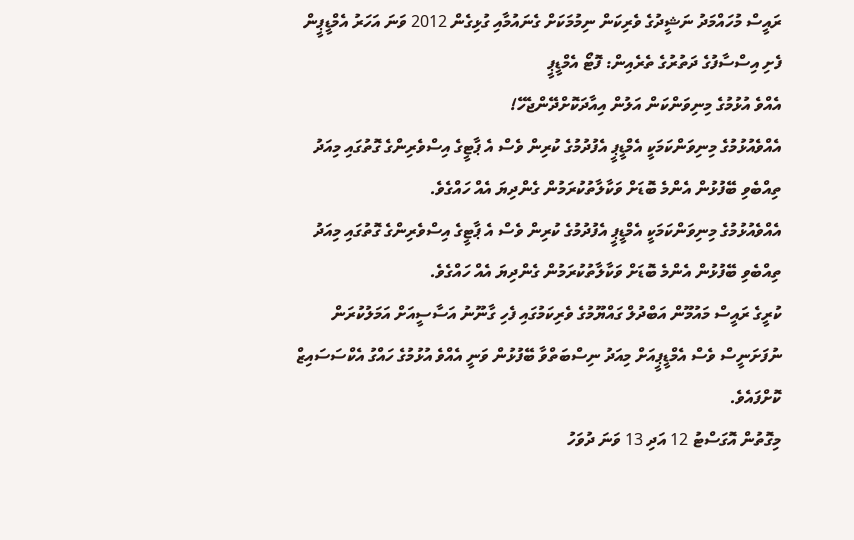ރައީސް މުހައްމަދު ނަޝީދުގެ ވެރިކަން ނިމުމަކަށް ގެނައުމާއި ގުޅިގެން 2012 ވަނަ އަހަރު އެމްޑީޕީން ފެށި އިސްސާފުގެ ދަތުރުގެ ތެރެއިން: ފޮޓޯ އެމްޑީޕީ
އެއްވެ އުޅުމުގެ މިނިވަންކަން އަލުން އިއާދަކޮށްދޭންޖެހޭ!
އެއްވެއުޅުމުގެ މިނިވަންކަމަކީ އެމްޑީޕީ އެފުދުމުގެ ކުރިން ވެސް އެ ޕާޓީގެ އިސްވެރިންގެ ގޮތުގައި މިއަދު ތިއްބެވި ބޭފުޅުން އެންމެ ބޮޑަށް ވަކާލާތުކުރަމުން ގެންދިޔަ އެއް ހައްގެވެ.
އެއްވެއުޅުމުގެ މިނިވަންކަމަކީ އެމްޑީޕީ އެފުދުމުގެ ކުރިން ވެސް އެ ޕާޓީގެ އިސްވެރިންގެ ގޮތުގައި މިއަދު ތިއްބެވި ބޭފުޅުން އެންމެ ބޮޑަށް ވަކާލާތުކުރަމުން ގެންދިޔަ އެއް ހައްގެވެ.
ކުރީގެ ރައީސް މައުމޫން އަބްދުލް ގައްޔޫމުގެ ވެރިކަމުގައި ފެހި ގާނޫނު އަސާސީއަށް އަމަލުކުރަން ނުފަށަނީސް ވެސް އެމްޑީޕީއަށް މިއަދު ނިސްބަތްވާ ބޭފުޅުން ވަނީ އެއްވެ އުޅުމުގެ ހައްގު އެކްސަސައިޒް ކޮށްފައެވެ.
މިގޮތުން އޮގަސްޓު 12 އަދި 13 ވަނަ ދުވަހު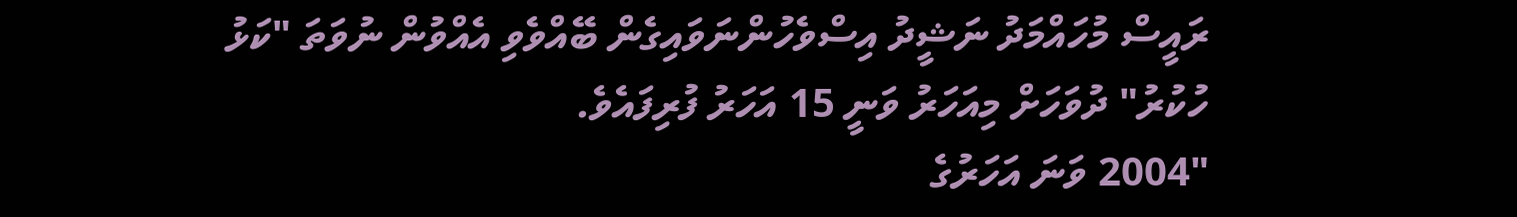ރައީސް މުހައްމަދު ނަޝީދު އިސްވެހުންނަވައިގެން ބޭއްވެވި އެއްވުން ނުވަތަ "ކަޅު ހުކުރު" ދުވަހަށް މިއަހަރު ވަނީ 15 އަހަރު ފުރިފައެވެ.
"2004 ވަނަ އަހަރުގެ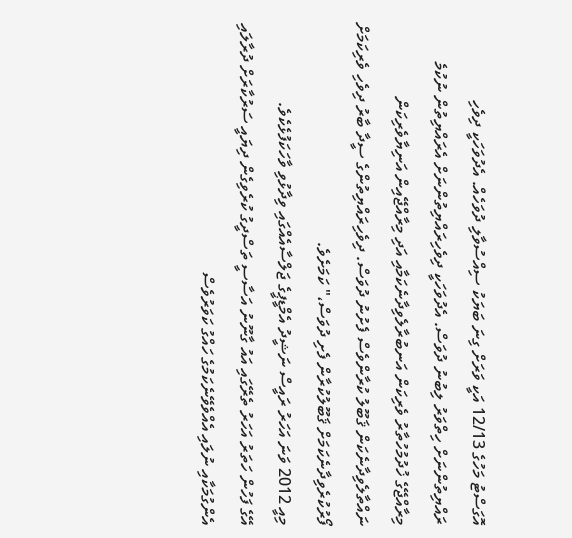އޮގަސްޓު މަހުގެ 12/13 އަކީ ވަރަށް ގިނަ ބަޔަކު ސިއްސުވާލި ދުވަހެއް. އެދުވަހަކީ ދިވެހި ރައްޔިތުންނަށް ހިތްވަރު ލިބުނު ދުވަސް. އެދުވަހަކީ ދިވެހިރައްޔިތުންނަށް އެރައްޔިތުން ނުކުމެ މިރާއްޖޭގެ ޚުދުމުހުތާރު ވެރިކަން އަނބުރާލެވިދާނެކަމާއި އަދި މިރާއްޖޭއިން އަނިޔާވެރިކަން ނައްތާލެވިދާނެކަން ޤަބޫލު ކުރާންވެސް ފެށުނު ދުވަސް. ދިވެހިރައްޔިތުންގެ ސީދާ ބާރު ދިވެހި ވެރިކަމަށް ފޯރުކުރެވިދާނެކަމަށް ޤަބޫލުކުރާން ފެށި ދުވަސް،" ކަމަށެވެ.
މިއީ 2012 ވަނަ އަހަރު ރައީސް ނަޝީދު އެމްޑީޕީގެ ޖަލްސާއެއްގައި ވިދާޅުވި ވާހަކަފުޅެކެވެ.
އޭގެ ފަހުން ހަތަރު އަހަރު ތެރޭގައި އައު ގާނޫނު އަސާސީ ތަސްދީގު ކުރެވިގެން ދިޔައީ ސަރުކާރަށް ދުރާލައި އެންގުމަކާއި ނުލައި އެއްވެވޭނެކަމުގެ ހައްގު ކަވަރުވެސް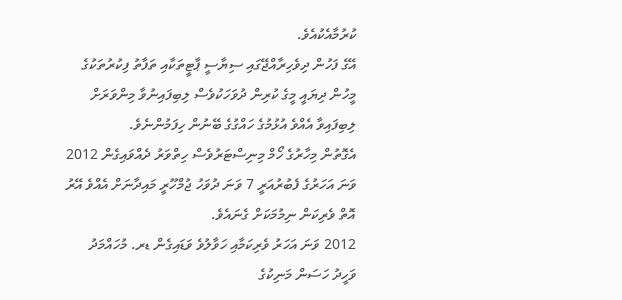ކުރުމާއެކުއެވެ.
އޭގެ ފަހުން ދިވެހިރާއްޖޭގައި ސިޔާސީ ޕާޓީތަކާއި ތަފާތު ފިކުރުތަކުގެ މީހުން ދިޔައީ މީގެ ކުރިން ދުވަހަކުވެސް ލިބިފައިނުވާ މިންވަރަށް ލިބިފައިވާ އެއްވެ އުޅުމުގެ ހައްގުގެ ބޭނުން ހިފަމުންނެވެ.
އެގޮތުން މިހާރުގެ ހޯމް މިނިސްޓަރުވެސް ހިތްވަރު ދެއްވައިގެން 2012 ވަނަ އަހަރުގެ ފެބުރުއަރީ 7 ވަނަ ދުވަހު ޖުމްހޫރީ މައިދާނަށް އެއްވެ އޭރު އޮތް ވެރިކަން ނިމުމަކަށް ގެނައެވެ.
2012 ވަނަ އަހަރު ވެރިކަމާއި ހަވާލުވެ ވަޑައިގެން ޑރ. މުހައްމަދު ވަހީދު ހަސަން މަނިކުގެ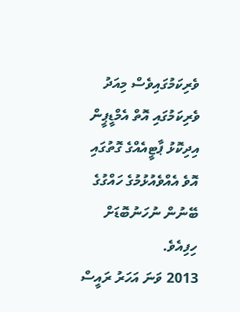ވެރިކަމުގައިވެސް މިއަދު ވެރިކަމުގައި އޮތް އެމްޑީޕީން އިދިކޮޅު ޕާޓީއެއްގެ ގޮތުގައި އޮވެ އެއްވެއުޅުމުގެ ހައްގުގެ ބޭނުން ނުހަނުބޮޑަށް ހިފިއެވެ.
2013 ވަނަ އަހަރު ރައީސް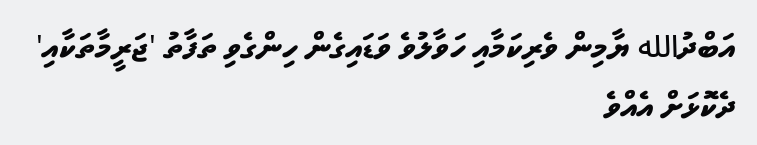އަބްދުالله ޔާމިން ވެރިކަމާއި ހަވާލުވެ ވަޑައިގެން ހިންގެވި ތަފާތު 'ޖަރީމާތަކާއި' ދެކޮޅަށް އެއްވެ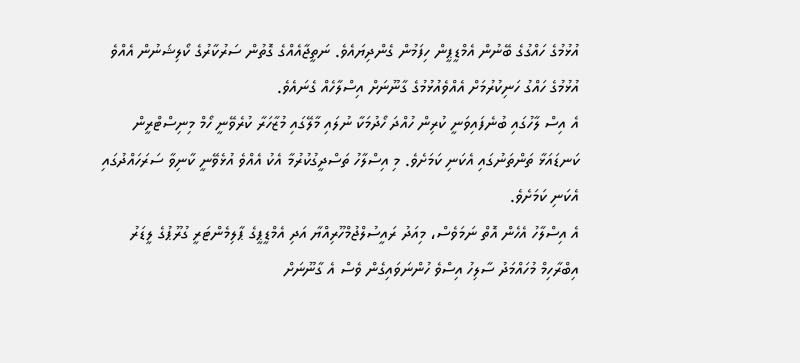އުޅުމުގެ ހައްގުގެ ބޭނުން އެމްޑީޕީން ހިފަމުން ގެންދިޔައެވެ. ނަތީޖާއެއްގެ ގޮތުން ސަރުކާރުގެ ކޯލިޝަނުން އެއްވެ އުޅުމުގެ ހައްގު ހަނިކުރުމަށް އެއްވެއުޅުމުގެ ގާނޫނަށް އިސްލާހެއް ގެނައެވެ.
އެ އިސް ލާހުގައި ބުނެފައިވަނީ ކުރިން ހުއްދަ ހޯދުމަކާ ނުލައި މާލޭގައި މުޒާހަރާ ކުރެވޭނީ ހޯމް މިނިސްޓްރީން ކަނޑައަޅާ ތަންތަނުގައި އެކަނި ކަމަށެވެ. މި އިސްލާހު ތަސްދީގުކުރުމާ އެކު އެއްވެ އުޅެވޭނީ ކާނިވާ ސަރަހައްދުގައި އެކަނި ކަމަށެވެ.
އެ އިސްލާހު އެހެން އޮތް ނަމަވެސް، މިއަދު ރައީސުލްޖުމްހޫރިއްޔާ އަދި އެމްޑީޕީގެ ޕާލިމެންޓަރީ ގުރޫޕުގެ ލީޑަރު އިބްރާހިމް މުހައްމަދު ސާލިހު އިސްވެ ހުންނަވައިގެން ވެސް އެ ގާނޫނަށް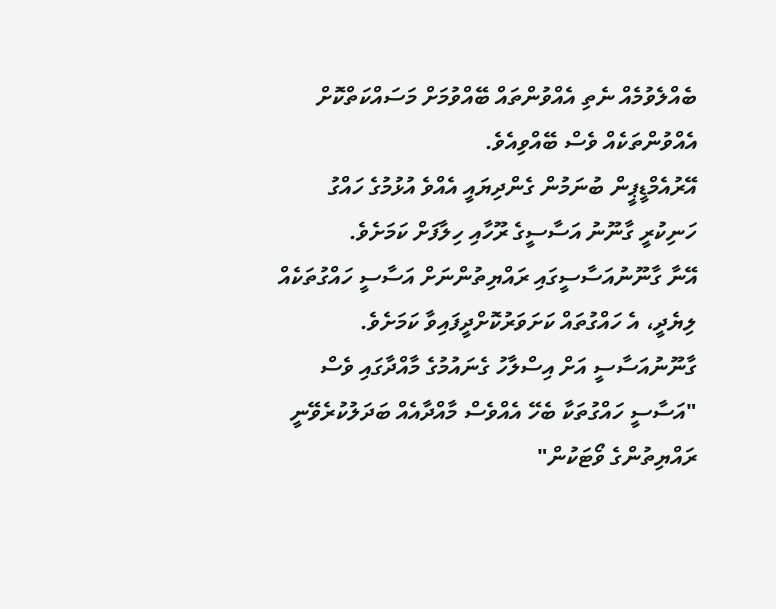ބެއްލެވުމެއް ނެތި އެއްވުންތައް ބޭއްވުމަށް މަސައްކަތްކޮށް އެއްވުންތަކެއް ވެސް ބޭއްވިއެވެ.
އޭރުއެމްޑީޕީން ބުނަމުން ގެންދިޔައީ އެއްވެ އުޅުމުގެ ހައްގު ހަނިކުރީ ގާނޫނު އަސާސީގެ ރޫހާއި ހިލާފަށް ކަމަށެވެ.
އޭނާ ގާނޫނުއަސާސީގައި ރައްޔިތުންނަށް އަސާސީ ހައްގުތަކެއް ލިޔެދީ، އެ ހައްގުތައް ކަށަވަރުކޮށްދީފައިވާ ކަމަށެވެ. ގާނޫނުއަސާސީ އަށް އިސްލާހު ގެނައުމުގެ މާއްދާގައި ވެސް "އަސާސީ ހައްގުތަކާ ބެހޭ އެއްވެސް މާއްދާއެއް ބަދަލުކުރެވޭނީ ރައްޔިތުންގެ ވޯޓަކުން"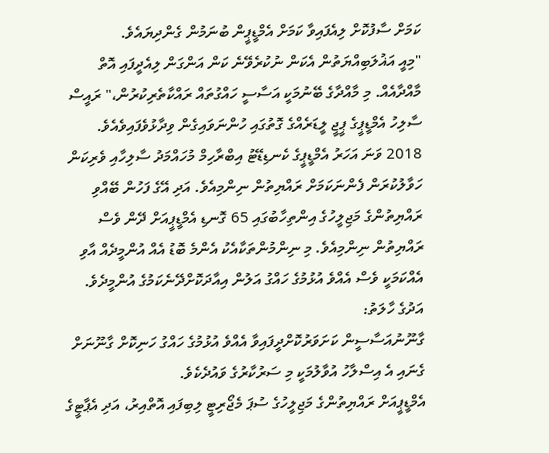ކަމަށް ސާފުކޮށް ލިއެފައިވާ ކަމަށް އެމްޑީޕީން ބުނަމުން ގެންދިޔައެވެ.
"މިއީ އަޣުލަބިއްޔަތުން އެކަން ނުކުރެވޭނެ ކަން އަންގަން ލިއެދީފައި އޮތް މާއްދާއެއް. މި މާއްދާގެ ބޭނުމަކީ އަސާސީ ހައްގުތައް ރައްކާތެރިކުރުން،" ރައީސް ސާލިހު އެމްޑީޕީގެ ޕީޖީ ލީޑަރެއްގެ ގޮތުގައި ހުންނަވައިގެން ވިދާޅުވެފައިވެއެވެ.
2018 ވަނަ އަހަރު އެމްޑީޕީގެ ކެނޑިޑޭޓު އިބްރާހިމް މުހައްމަދު ސާލިހާއި ވެރިކަން ހަވާލުކުރަން ފެންނަކަމަށް ރައްޔިތުން ނިންމިއެވެ. އަދި އޭގެ ފަހުން ބޭއްވި ރައްޔިތުންގެ މަޖިލީހުގެ އިންތިހާބުގައި 65 ގޮނޑި އެމްޑީޕީއަށް ދޭން ވެސް ރައްޔިތުން ނިންމިއެވެ. މި ނިންމުންތަކާއެކު އެންމެ ބޮޑު އެއް އުންމީދެއް އާވި އެއްކަމަކީ ވެސް އެއްވެ އުޅުމުގެ ހައްގު އަލުން އިއާދަކޮށްދޭނެކަމުގެ އުންމީދެވެ.
އަދުގެ ހާލަތު:
ގާނޫނުއަސާސީން ކަށަވަރުކޮށްދީފައިވާ އެއްވެ އުޅުމުގެ ހައްގު ހަނިކޮށް ގާނޫނަށް ގެނައި އެ އިސްލާހު އުވާލުމަކީ މި ސަރުކާރުގެ ވައުދެކެވެ.
އެމްޑީޕީއަށް ރައްޔިތުންގެ މަޖިލީހުގެ ސުޕަ މެޖޯރިޓީ ލިބިފައި އޮތްއިރު، އަދި އެޕާޓީގެ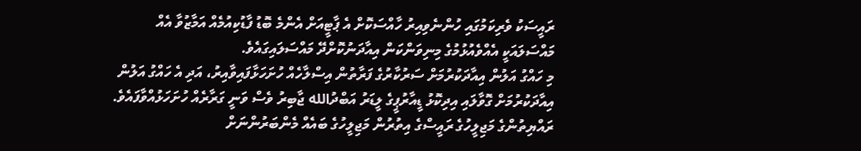ރައީސަކު ވެރިކަމުގައި ހުންނެވިއިރު ހާއްސަކޮށް އެ ޕާޓީއަށް އެންމެ ބޮޑު ފާޑުކިއުމެއް އަމާޒުވާ އެއް މައްސަލައަކީ އެއްވެއުޅުމުގެ މިނިވަންކަން އިއާދަނުކޮށްދޭ މައްސަލައިގައެވެ.
މި ހައްގު އަލުން އިއާދަކުރުމަށް ސަރުކާރުގެ ފަރާތުން އިސްލާހެއް ހުށަހަޅާފައިވާއިރު، އަދި އެ ހައްގު އަލުން އިއާދަކުރުމަށް ގޮވާލައި އިދިކޮޅު ޑީއާރުޕީގެ ލީޑަރު އަބްދުالله ޖާބިރު ވެސް ވަނީ ގަރާރެއް ހުށަހަޅުއްވާފައެވެ.
ރައްޔިތުންގެ މަޖިލީހުގެ ރައީސްގެ އިތުރުން މަޖިލީހުގެ ބައެއް މެންބަރުންނަށް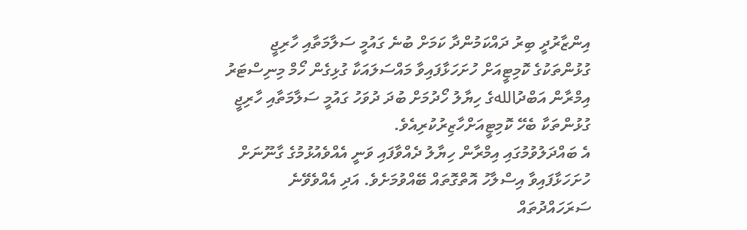އިންޒާރުދީ ބިރު ދައްކަމުންދާ ކަމަށް ބުނެ ގައުމީ ސަލާމަތާއި ހާރިޖީ ގުޅުންތަކުގެ ކޮމިޓީއަށް ހުށަހަޅާފައިވާ މައްސަލައަކާ ގުޅިގެން ހޯމް މިނިސްޓަރު އިމްރާން އަބްދުاللهގެ ހިޔާލު ހޯދުމަށް ބުދަ ދުވަހު ގައުމީ ސަލާމަތާއި ހާރިޖީ ގުޅުންތަކާ ބެހޭ ކޮމިޓީއަށްހާޒިރުކުރިއެވެ.
އެ ބައްދަލުވުމުގައި އިމްރާން ހިޔާލު ދެއްވާފައި ވަނީ އެއްވެއުޅުމުގެ ގާނޫނަށް ހުށަހަޅާފައިވާ އިސްލާހު އޮތްގޮތައް ބޭއްވުމަށެވެ. އަދި އެއްވެވޭނެ ސަރަހައްދުތައް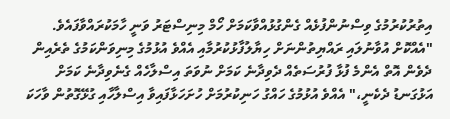އިތުރުކުރުމުގެ ވިސްނުންފުޅެއް ގެންގުޅުއްވާކަމަށް ހޯމް މިނިސްޓަރު ވަނީ ހާމަކުރައްވާފައެވެ.
"އެއްކޮށް އުވާނުލައި ރައްޔިތުންނަށް ހިޔާލުފާޅުކުރުމާއި އެއްވެ އުޅުމުގެ މިނިވަންކަމުގެ ތެރެއިން ދެވެން އޮތް އެންމެ ފުޅާ ފުރުސަތެއް ދެވިދާނެ ކަމަށް ނުވަތަ އިސްލާހެއް ގެނެވިދާނެ ކަމަށް އަޅުގަނޑު ދެކެނީ،" އެއްވެ އުޅުމުގެ ހައްގު ހަނިކުރުމަށް ހުށަހަޅާފައިވާ އިސްލާހާއި ގުޅޭގޮތުން ވާހަކަ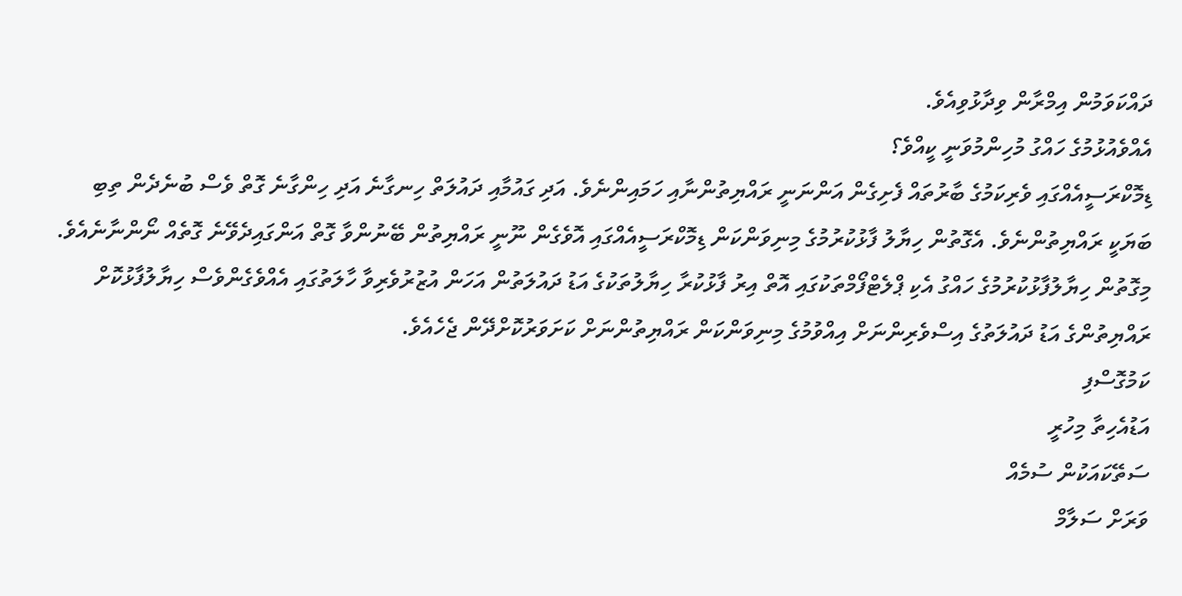ދައްކަވަމުން އިމްރާން ވިދާޅުވިއެވެ.
އެއްވެއުޅުމުގެ ހައްގު މުހިންމުވަނީ ކީއްވެ؟
ޑިމޮކްރަސީއެއްގައި ވެރިކަމުގެ ބާރުތައް ފެށިގެން އަންނަނީ ރައްޔިތުންނާއި ހަމައިންނެވެ. އަދި ގައުމާއި ދައުލަތް ހިނގާނެ އަދި ހިންގާނެ ގޮތް ވެސް ބުނެދެން ތިބި ބަޔަކީ ރައްޔިތުންނެވެ. އެގޮތުން ހިޔާލު ފާޅުކުރުމުގެ މިނިވަންކަން ޑިމޮކްރަސީއެއްގައި އޮވެގެން ނޫނީ ރައްޔިތުން ބޭނުންވާ ގޮތް އަންގައިދެވޭނެ ގޮތެއް ނޯންނާނެއެވެ.
މިގޮތުން ހިޔާލުފާޅުކުރުމުގެ ހައްގު އެކި ޕްލެޓްފޯމްތަކުގައި އޮތް އިރު ފާޅުކުރާ ހިޔާލުތަކުގެ އަޑު ދައުލަތުން އަހަން އުޒުރުވެރިވާ ހާލަތުގައި އެއްވެގެންވެސް ހިޔާލުފާޅުކޮށް ރައްޔިތުންގެ އަޑު ދައުލަތުގެ އިސްވެރިންނަށް އިއްވުމުގެ މިނިވަންކަން ރައްޔިތުންނަށް ކަށަވަރުކޮށްދޭން ޖެހެއެވެ.
ކަމުގޮސްފި
އަޑުއެހިތާ މިހުރީ
ސަތޭކައަކުން ސުމެއް
ވަރަށް ސަލާމް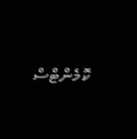ކޮމެންޓްސް